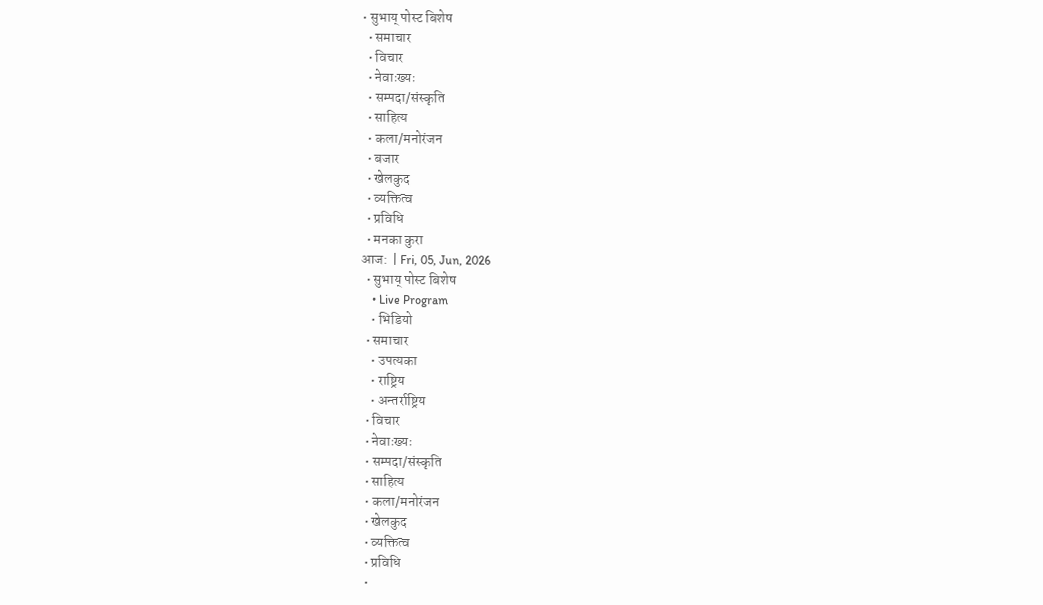• सुभाय् पोस्ट बिशेष
  • समाचार
  • विचार
  • नेवाःख्यः
  • सम्पदा/संस्कृति
  • साहित्य
  • कला/मनोरंजन
  • बजार
  • खेलकुद
  • व्यक्तित्व
  • प्रविधि
  • मनका कुरा
आज:  | Fri, 05, Jun, 2026
  • सुभाय् पोस्ट बिशेष
    • Live Program
    • भिडियो
  • समाचार
    • उपत्यका
    • राष्ट्रिय
    • अन्तर्राष्ट्रिय
  • विचार
  • नेवाःख्यः
  • सम्पदा/संस्कृति
  • साहित्य
  • कला/मनोरंजन
  • खेलकुद
  • व्यक्तित्व
  • प्रविधि
  •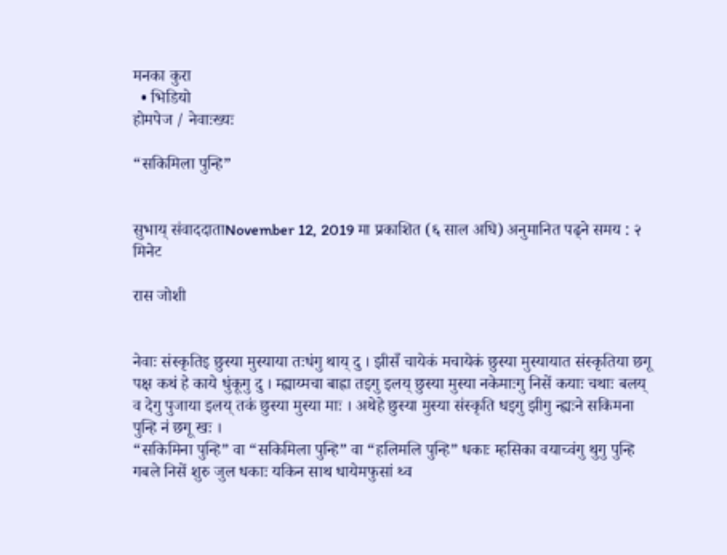मनका कुरा
  • भिडियो
होमपेज / नेवाःख्यः

“सकिमिला पुन्हि”


सुभाय् संवाददाताNovember 12, 2019 मा प्रकाशित (६ साल अघि) अनुमानित पढ्ने समय : २ मिनेट

रास जोशी


नेवाः संस्कृतिइ छुस्या मुस्याया तःधंगु थाय् दु । झीसँ चायेकं मचायेकं छुस्या मुस्यायात संस्कृतिया छगू पक्ष कथं हे काये धुंकूगु दु । म्ह्याय्मचा बाह्रा तइगु इलय् छुस्या मुस्या नकेमाःगु निसें कयाः चथाः बलय् व देगु पुजाया इलय् तकं छुस्या मुस्या माः । अथेहे छुस्या मुस्या संस्कृति धइगु झीगु न्ह्यःने सकिमना पुन्हि नं छगू खः ।
“सकिमिना पुन्हि” वा “सकिमिला पुन्हि” वा “हलिमलि पुन्हि” धकाः म्हसिका वयाच्वंगु थुगु पुन्हि गबले निसें शुरु जुल धकाः यकिन साथ धायेमफुसां थ्व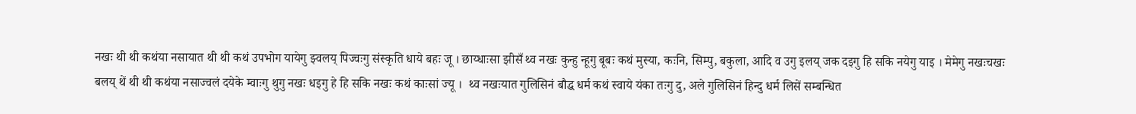नखः थी थी कथंया नसायात थी थी कथं उपभोग यायेगु झ्वलय् पिज्वःगु संस्कृति धाये बहः जू । छाय्धाःसा झीसँ थ्व नखः कुन्हु न्हूगु बूबः कथं मुस्या, कःनि, सिम्पु, बकुला, आदि व उगु इलय् जक दइगु हि सकि नयेगु याइ । मेमेगु नखःचखः बलय् थें थी थी कथंया नसाज्वलं दयेके म्वाःगु थुगु नखः धइगु हे हि सकि नखः कथं काःसां ज्यू ।  थ्व नखःयात गुलिसिनं बौद्ध धर्म कथं स्वाये यंका तःगु दु, अले गुलिसिनं हिन्दु धर्म लिसें सम्बन्धित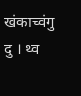खंकाच्वंगु दु । थ्व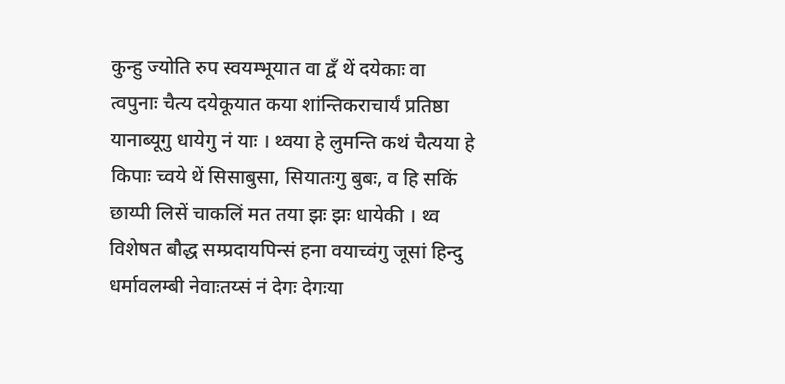कुन्हु ज्योति रुप स्वयम्भूयात वा द्वँ थें दयेकाः वा त्वपुनाः चैत्य दयेकूयात कया शांन्तिकराचार्यं प्रतिष्ठा यानाब्यूगु धायेगु नं याः । थ्वया हे लुमन्ति कथं चैत्यया हे किपाः च्वये थें सिसाबुसा, सियातःगु बुबः, व हि सकिं छाय्पी लिसें चाकलिं मत तया झः झः धायेकी । थ्व विशेषत बौद्ध सम्प्रदायपिन्सं हना वयाच्वंगु जूसां हिन्दु धर्मावलम्बी नेवाःतय्सं नं देगः देगःया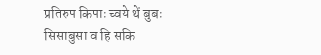प्रतिरुप किपाः च्वये थें बुबः सिसाबुसा व हि सकि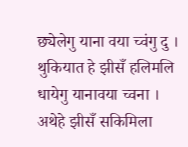छ्येलेगु याना वया च्वंगु दु । थुकियात हे झीसँ हलिमलि धायेगु यानावया च्वना ।
अथेहे झीसँ सकिमिला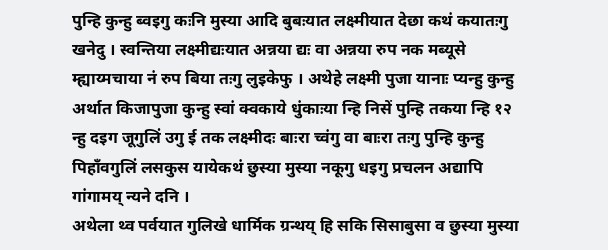पुन्हि कुन्हु ब्वइगु कःनि मुस्या आदि बुबःयात लक्ष्मीयात देछा कथं कयातःगु खनेदु । स्वन्तिया लक्ष्मीद्यःयात अन्नया द्यः वा अन्नया रुप नक मब्यूसे म्ह्याय्मचाया नं रुप बिया तःगु लुइकेफु । अथेहे लक्ष्मी पुजा यानाः प्यन्हु कुन्हु अर्थात किजापुजा कुन्हु स्वां क्वकाये धुंकाःया न्हि निसें पुन्हि तकया न्हि १२ न्हु दइग जूगुलिं उगु ई तक लक्ष्मीदः बाःरा च्वंगु वा बाःरा तःगु पुन्हि कुन्हु पिहाँवगुलिं लसकुस यायेकथं छुस्या मुस्या नकूगु धइगु प्रचलन अद्यापि गांगामय् न्यने दनि ।
अथेला थ्व पर्वयात गुलिखे धार्मिक ग्रन्थय् हि सकि सिसाबुसा व छुस्या मुस्या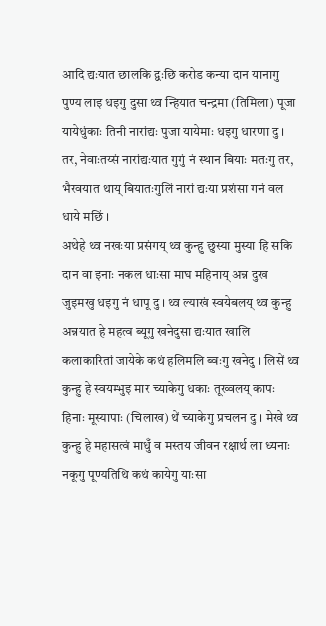आदि द्यःयात छालकि द्वःछि करोड कन्या दान यानागु पुण्य लाइ धइगु दुसा थ्व न्हियात चन्द्रमा (तिमिला) पूजा यायेधुंकाः तिनी नारांद्यः पुजा यायेमाः धइगु धारणा दु । तर, नेवाःतय्सं नारांद्यःयात गुगुं नं स्थान बियाः मतःगु तर, भैरवयात थाय् बियातःगुलिं नारां द्यःया प्रशंसा गनं वल धाये मछिं ।
अथेहे थ्व नखःया प्रसंगय् थ्व कुन्हु छुस्या मुस्या हि सकि दान वा इनाः नकल धाःसा माघ महिनाय् अन्न दुख जुइमखु धइगु नं धापू दु । थ्व ल्याखं स्वयेबलय् थ्व कुन्हु अन्नयात हे महत्व ब्यूगु खनेदुसा द्यःयात खालि कलाकारितां जायेके कथं हलिमलि ब्वःगु खनेदु । लिसें थ्व कुन्हु हे स्वयम्भुइ मार च्याकेगु धकाः तूख्वलय् कापः हिनाः मूस्यापाः (चिलाख) थें च्याकेगु प्रचलन दु । मेखे थ्व कुन्हु हे महासत्वं माधुँ व मस्तय जीवन रक्षार्थ ला ध्यनाः नकूगु पूण्यतिथि कथं कायेगु याःसा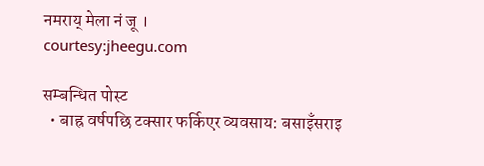नमराय् मेला नं जू ।
courtesy:jheegu.com

सम्बन्धित पोस्ट
  • बाह्र वर्षपछि टक्सार फर्किएर व्यवसाय: बसाइँसराइ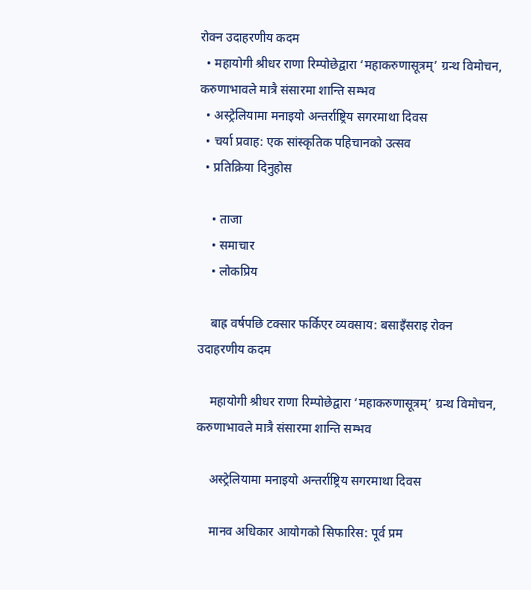रोक्न उदाहरणीय कदम
  • महायोगी श्रीधर राणा रिम्पोछेद्वारा ‘महाकरुणासूत्रम्’ ग्रन्थ विमोचन, करुणाभावले मात्रै संसारमा शान्ति सम्भव
  • अस्ट्रेलियामा मनाइयो अन्तर्राष्ट्रिय सगरमाथा दिवस
  • चर्या प्रवाह: एक सांस्कृतिक पहिचानको उत्सव
  • प्रतिक्रिया दिनुहोस

    • ताजा
    • समाचार
    • लोकप्रिय

    बाह्र वर्षपछि टक्सार फर्किएर व्यवसाय: बसाइँसराइ रोक्न उदाहरणीय कदम

    महायोगी श्रीधर राणा रिम्पोछेद्वारा ‘महाकरुणासूत्रम्’ ग्रन्थ विमोचन, करुणाभावले मात्रै संसारमा शान्ति सम्भव

    अस्ट्रेलियामा मनाइयो अन्तर्राष्ट्रिय सगरमाथा दिवस

    मानव अधिकार आयोगको सिफारिस: पूर्व प्रम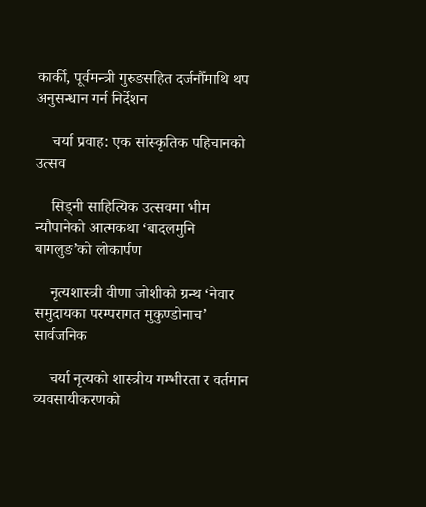कार्की, पूर्वमन्त्री गुरुङसहित दर्जनौँमाथि थप अनुसन्धान गर्न निर्देशन

    चर्या प्रवाह: एक सांस्कृतिक पहिचानको उत्सव

    सिड्नी साहित्यिक उत्सवमा भीम न्यौपानेको आत्मकथा ‘बादलमुनि बागलुङ’को लोकार्पण

    नृत्यशास्त्री वीणा जोशीको ग्रन्थ ‘नेवार समुदायका परम्परागत मुकुण्डोनाच’ सार्वजनिक

    चर्या नृत्यको शास्त्रीय गम्भीरता र वर्तमान व्यवसायीकरणको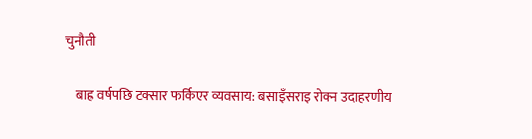चुनौती

    बाह्र वर्षपछि टक्सार फर्किएर व्यवसाय: बसाइँसराइ रोक्न उदाहरणीय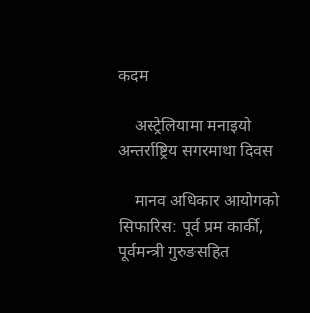कदम

    अस्ट्रेलियामा मनाइयो अन्तर्राष्ट्रिय सगरमाथा दिवस

    मानव अधिकार आयोगको सिफारिस: पूर्व प्रम कार्की, पूर्वमन्त्री गुरुङसहित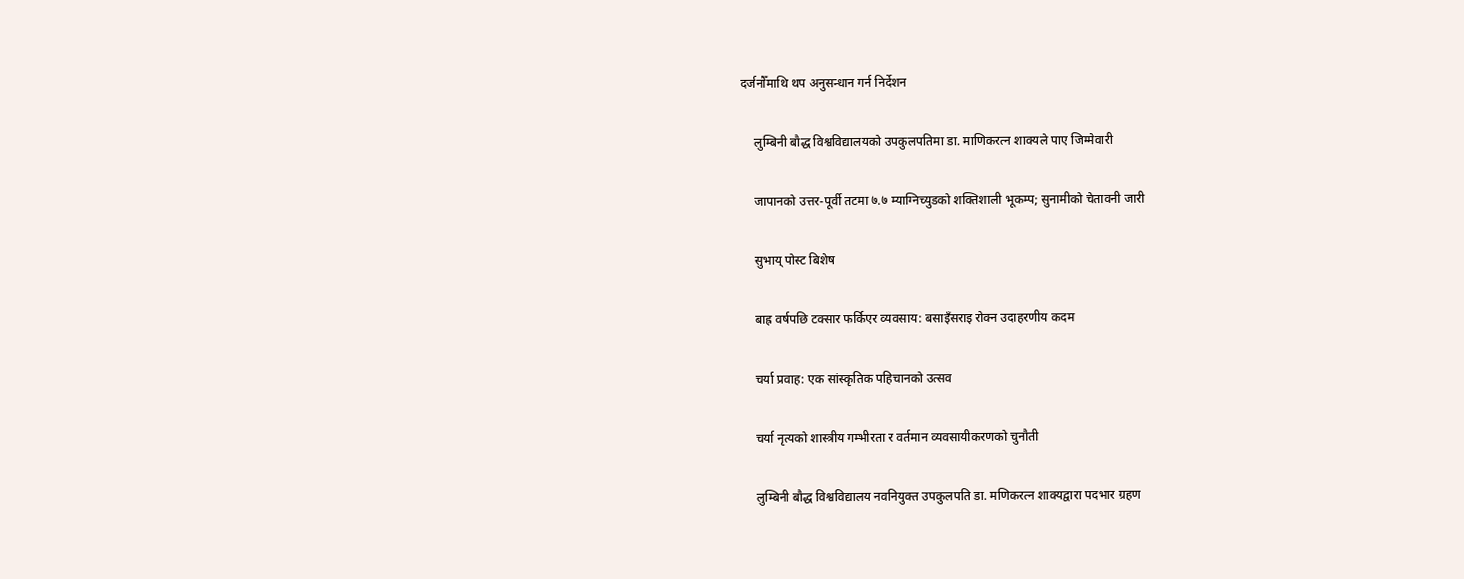दर्जनौँमाथि थप अनुसन्धान गर्न निर्देशन

    लुम्बिनी बौद्ध विश्वविद्यालयको उपकुलपतिमा डा. माणिकरत्न शाक्यले पाए जिम्मेवारी

    जापानको उत्तर-पूर्वी तटमा ७.७ म्याग्निच्युडको शक्तिशाली भूकम्प; सुनामीको चेतावनी जारी

    सुभाय् पोस्ट बिशेष

    बाह्र वर्षपछि टक्सार फर्किएर व्यवसाय: बसाइँसराइ रोक्न उदाहरणीय कदम

    चर्या प्रवाह: एक सांस्कृतिक पहिचानको उत्सव

    चर्या नृत्यको शास्त्रीय गम्भीरता र वर्तमान व्यवसायीकरणको चुनौती

    लुम्बिनी बौद्ध विश्वविद्यालय नवनियुक्त उपकुलपति डा. मणिकरत्न शाक्यद्वारा पदभार ग्रहण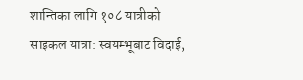शान्तिका लागि १०८ यात्रीको साइकल यात्रा: स्वयम्भूबाट विदाई,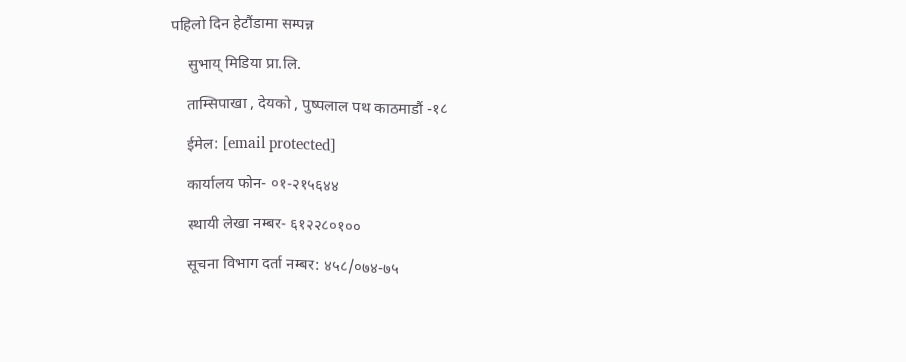पहिलो दिन हेटौंडामा सम्पन्न

    सुभाय् मिडिया प्रा.लि.

    ताम्सिपाखा , देयको , पुष्पलाल पथ काठमाडौं -१८

    ईमेल: [email protected]

    कार्यालय फोन- ०१-२१५६४४

    स्थायी लेखा नम्बर- ६१२२८०१००

    सूचना विभाग दर्ता नम्बर: ४५८/०७४-७५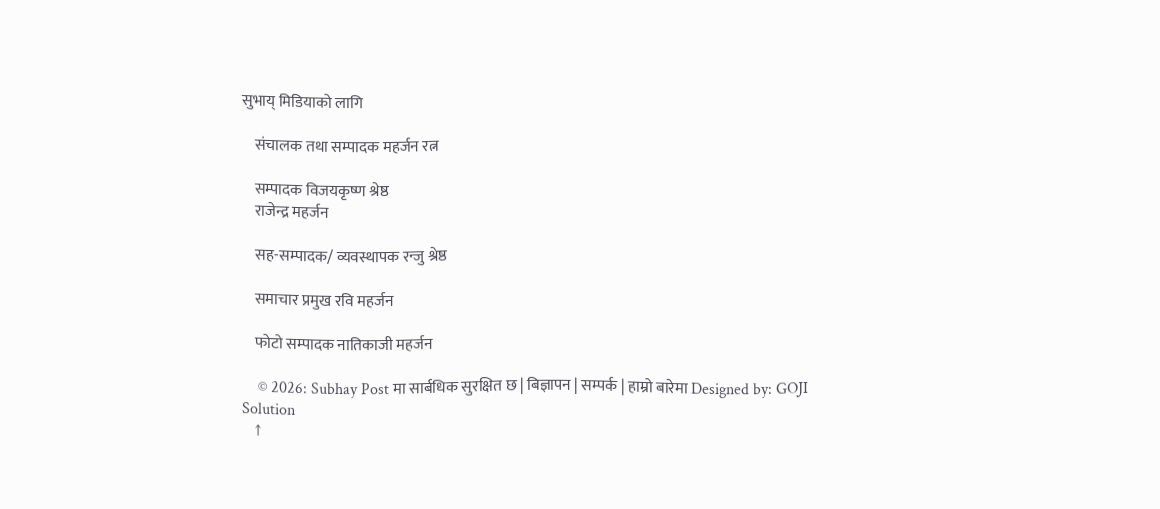सुभाय् मिडियाको लागि

    संचालक तथा सम्पादक महर्जन रत्न

    सम्पादक विजयकृष्ण श्रेष्ठ
    राजेन्द्र महर्जन

    सह-सम्पादक/ व्यवस्थापक रन्जु श्रेष्ठ

    समाचार प्रमुख रवि महर्जन

    फोटो सम्पादक नातिकाजी महर्जन

    © 2026: Subhay Post मा सार्बधिक सुरक्षित छ | बिज्ञापन | सम्पर्क | हाम्रो बारेमा Designed by: GOJI Solution
    ↑